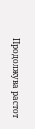Продолжува растот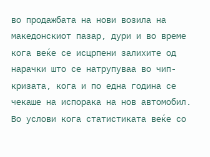во продажбата на нови возила на македонскиот пазар, дури и во време кога веќе се исцрпени залихите од нарачки што се натрупуваа во чип-кризата, кога и по една година се чекаше на испорака на нов автомобил.
Во услови кога статистиката веќе со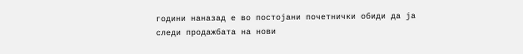години наназад е во постојани почетнички обиди да ја следи продажбата на нови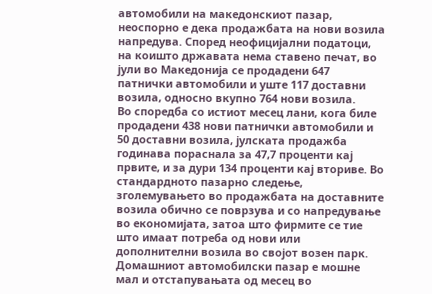автомобили на македонскиот пазар, неоспорно е дека продажбата на нови возила напредува. Според неофицијални податоци, на коишто државата нема ставено печат, во јули во Македонија се продадени 647 патнички автомобили и уште 117 доставни возила, односно вкупно 764 нови возила.
Во споредба со истиот месец лани, кога биле продадени 438 нови патнички автомобили и 50 доставни возила, јулската продажба годинава пораснала за 47,7 проценти кај првите, и за дури 134 проценти кај вториве. Во стандардното пазарно следење, зголемувањето во продажбата на доставните возила обично се поврзува и со напредување во економијата, затоа што фирмите се тие што имаат потреба од нови или дополнителни возила во својот возен парк.
Домашниот автомобилски пазар е мошне мал и отстапувањата од месец во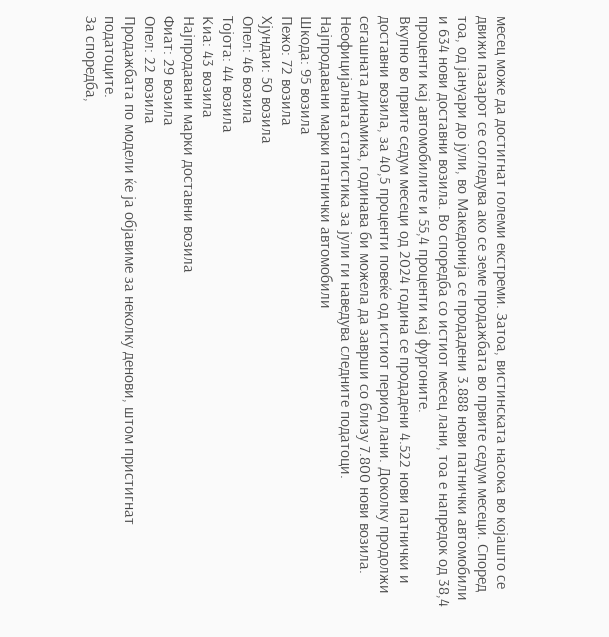месец може да достигнат големи екстреми. Затоа, вистинската насока во којашто се движи пазарот се согледува ако се земе продажбата во првите седум месеци. Според тоа, од јануари до јули, во Македонија се продадени 3.888 нови патнички автомобили и 634 нови доставни возила. Во споредба со истиот месец лани, тоа е напредок од 38,4 проценти кај автомобилите и 55,4 проценти кај фургоните.
Вкупно во првите седум месеци од 2024 година се продадени 4.522 нови патнички и доставни возила, за 40,5 проценти повеќе од истиот период лани. Доколку продолжи сегашната динамика, годинава би можела да заврши со близу 7.800 нови возила.
Неофицијалната статистика за јули ги наведува следните податоци.
Најпродавани марки патнички автомобили
Шкода: 95 возила
Пежо: 72 возила
Хјундаи: 50 возила
Опел: 46 возила
Тојота: 44 возила
Киа: 43 возила
Најпродавани марки доставни возила
Фиат: 29 возила
Опел: 22 возила
Продажбата по модели ќе ја објавиме за неколку денови, штом пристигнат податоците.
За споредба,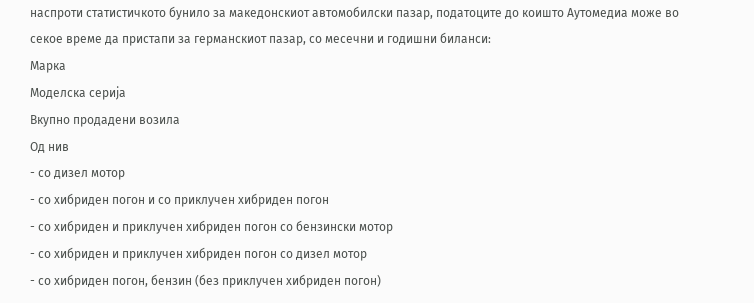наспроти статистичкото бунило за македонскиот автомобилски пазар, податоците до коишто Аутомедиа може во секое време да пристапи за германскиот пазар, со месечни и годишни биланси:
Марка
Моделска серија
Вкупно продадени возила
Од нив
- со дизел мотор
- со хибриден погон и со приклучен хибриден погон
- со хибриден и приклучен хибриден погон со бензински мотор
- со хибриден и приклучен хибриден погон со дизел мотор
- со хибриден погон, бензин (без приклучен хибриден погон)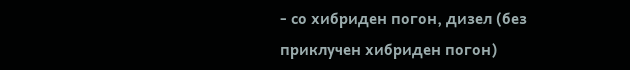- со хибриден погон, дизел (без приклучен хибриден погон)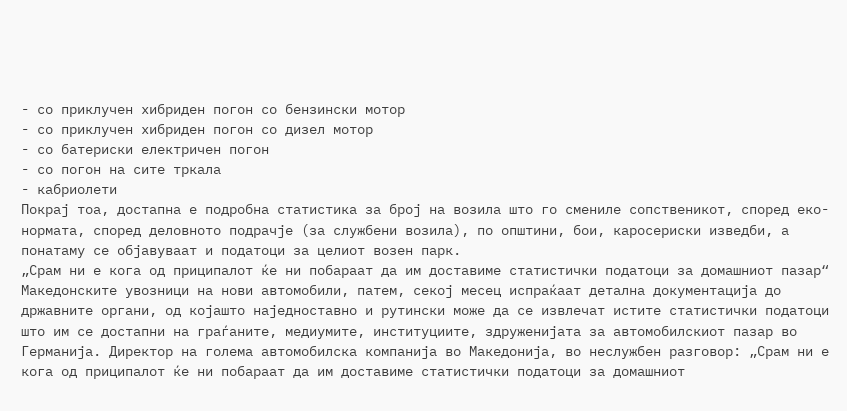- со приклучен хибриден погон со бензински мотор
- со приклучен хибриден погон со дизел мотор
- со батериски електричен погон
- со погон на сите тркала
- кабриолети
Покрај тоа, достапна е подробна статистика за број на возила што го смениле сопственикот, според еко-нормата, според деловното подрачје (за службени возила), по општини, бои, каросериски изведби, а понатаму се објавуваат и податоци за целиот возен парк.
„Срам ни е кога од приципалот ќе ни побараат да им доставиме статистички податоци за домашниот пазар“
Македонските увозници на нови автомобили, патем, секој месец испраќаат детална документација до државните органи, од којашто наједноставно и рутински може да се извлечат истите статистички податоци што им се достапни на граѓаните, медиумите, институциите, здруженијата за автомобилскиот пазар во Германија. Директор на голема автомобилска компанија во Македонија, во неслужбен разговор: „Срам ни е кога од приципалот ќе ни побараат да им доставиме статистички податоци за домашниот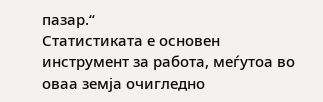пазар.“
Статистиката е основен инструмент за работа, меѓутоа во оваа земја очигледно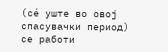(сé уште во овој спасувачки период) се работи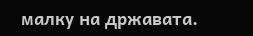малку на државата.